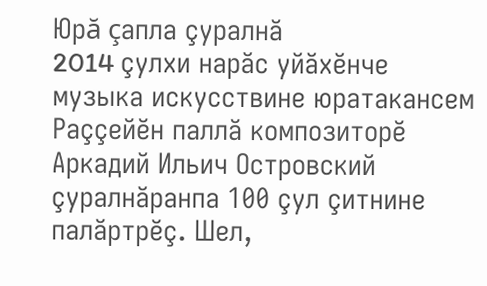Юрă çапла çуралнă
2014 çулхи нарăс уйăхĕнче музыка искусствине юратакансем Раççейĕн паллă композиторĕ Аркадий Ильич Островский çуралнăранпа 100 çул çитнине палăртрĕç. Шел,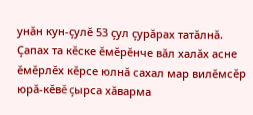унăн кун-çулĕ 53 çул çурăрах татăлнă. Çапах та кĕске ĕмĕрĕнче вăл халăх асне ĕмĕрлĕх кĕрсе юлнă сахал мар вилĕмсĕр юрă-кĕвĕ çырса хăварма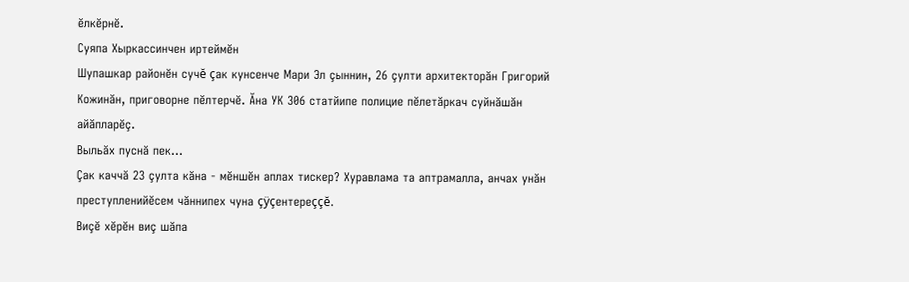ĕлкĕрнĕ.
Суяпа Хыркассинчен иртеймĕн
Шупашкар районĕн сучĕ çак кунсенче Мари Эл çыннин, 26 çулти архитекторăн Григорий Кожинăн, приговорне пĕлтерчĕ. Ăна УК 306 статйипе полицие пĕлетăркач суйнăшăн айăпларĕç.
Выльăх пуснă пек...
Çак каччă 23 çулта кăна - мĕншĕн аплах тискер? Хуравлама та аптрамалла, анчах унăн преступленийĕсем чăннипех чуна çÿçентереççĕ.
Виçĕ хĕрĕн виç шăпа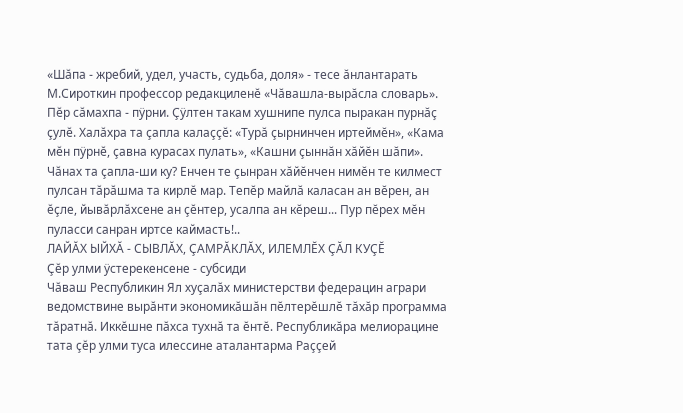«Шăпа - жребий, удел, участь, судьба, доля» - тесе ăнлантарать М.Сироткин профессор редакциленĕ «Чăвашла-вырăсла словарь». Пĕр сăмахпа - пÿрни. Çÿлтен такам хушнипе пулса пыракан пурнăç çулĕ. Халăхра та çапла калаççĕ: «Турă çырнинчен иртеймĕн», «Кама мĕн пÿрнĕ, çавна курасах пулать», «Кашни çыннăн хăйĕн шăпи».
Чăнах та çапла-ши ку? Енчен те çынран хăйĕнчен нимĕн те килмест пулсан тăрăшма та кирлĕ мар. Тепĕр майлă каласан ан вĕрен, ан ĕçле, йывăрлăхсене ан çĕнтер, усалпа ан кĕреш... Пур пĕрех мĕн пуласси санран иртсе каймасть!..
ЛАЙĂХ ЫЙХĂ - СЫВЛĂХ, ÇАМРĂКЛĂХ, ИЛЕМЛĔХ ÇĂЛ КУÇĔ
Çĕр улми ÿстерекенсене - субсиди
Чăваш Республикин Ял хуçалăх министерстви федерацин аграри ведомствине вырăнти экономикăшăн пĕлтерĕшлĕ тăхăр программа тăратнă. Иккĕшне пăхса тухнă та ĕнтĕ. Республикăра мелиорацине тата çĕр улми туса илессине аталантарма Раççей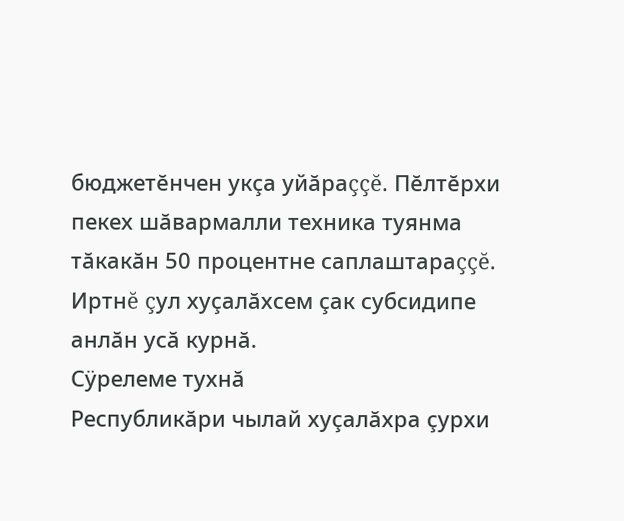бюджетĕнчен укçа уйăраççĕ. Пĕлтĕрхи пекех шăвармалли техника туянма тăкакăн 50 процентне саплаштараççĕ. Иртнĕ çул хуçалăхсем çак субсидипе анлăн усă курнă.
Сÿрелеме тухнă
Республикăри чылай хуçалăхра çурхи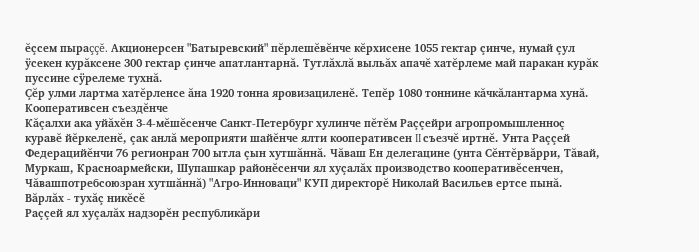ĕçсем пыраççĕ. Акционерсен "Батыревский" пĕрлешĕвĕнче кĕрхисене 1055 гектар çинче, нумай çул ÿсекен курăксене 300 гектар çинче апатлантарнă. Тутлăхлă выльăх апачĕ хатĕрлеме май паракан курăк пуссине сÿрелеме тухнă.
Çĕр улми лартма хатĕрленсе ăна 1920 тонна яровизациленĕ. Тепĕр 1080 тоннине кăчкăлантарма хунă.
Кооперативсен съездĕнче
Кăçалхи ака уйăхĕн 3-4-мĕшĕсенче Санкт-Петербург хулинче пĕтĕм Раççейри агропромышленноç куравĕ йĕркеленĕ, çак анлă мероприяти шайĕнче ялти кооперативсен II съезчĕ иртнĕ. Унта Раççей Федерацийĕнчи 76 регионран 700 ытла çын хутшăннă. Чăваш Ен делегацине (унта Сĕнтĕрвăрри, Тăвай, Муркаш, Красноармейски, Шупашкар районĕсенчи ял хуçалăх производство кооперативĕсенчен, Чăвашпотребсоюзран хутшăннă) "Агро-Инноваци" КУП директорĕ Николай Васильев ертсе пынă.
Вăрлăх - тухăç никĕсĕ
Раççей ял хуçалăх надзорĕн республикăри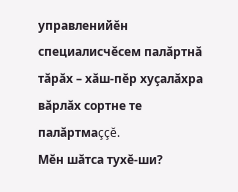управленийĕн специалисчĕсем палăртнă тăрăх – хăш-пĕр хуçалăхра вăрлăх сортне те палăртмаççĕ.
Мĕн шăтса тухĕ-ши?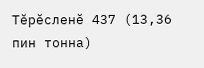Тĕрĕсленĕ 437 (13,36 пин тонна)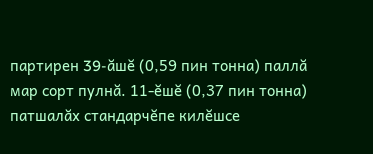партирен 39-ăшĕ (0,59 пин тонна) паллă мар сорт пулнă. 11-ĕшĕ (0,37 пин тонна) патшалăх стандарчĕпе килĕшсе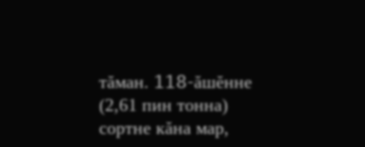тăман. 118-ăшĕнне (2,61 пин тонна) сортне кăна мар,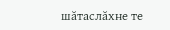шăтаслăхне те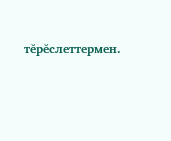тĕрĕслеттермен.